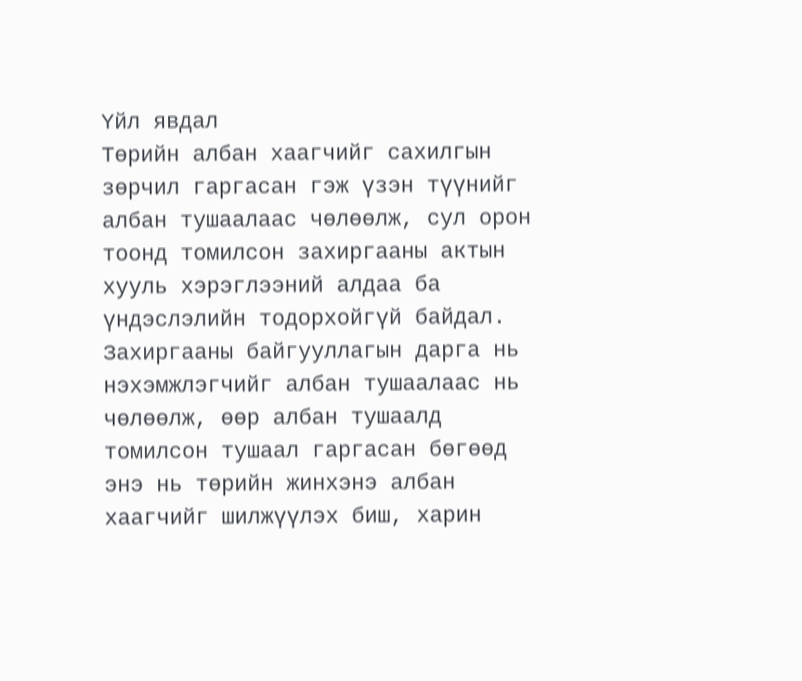Үйл явдал
Төрийн албан хаагчийг сахилгын зөрчил гаргасан гэж үзэн түүнийг албан тушаалаас чөлөөлж, сул орон тоонд томилсон захиргааны актын хууль хэрэглээний алдаа ба үндэслэлийн тодорхойгүй байдал. Захиргааны байгууллагын дарга нь нэхэмжлэгчийг албан тушаалаас нь чөлөөлж, өөр албан тушаалд томилсон тушаал гаргасан бөгөөд энэ нь төрийн жинхэнэ албан хаагчийг шилжүүлэх биш, харин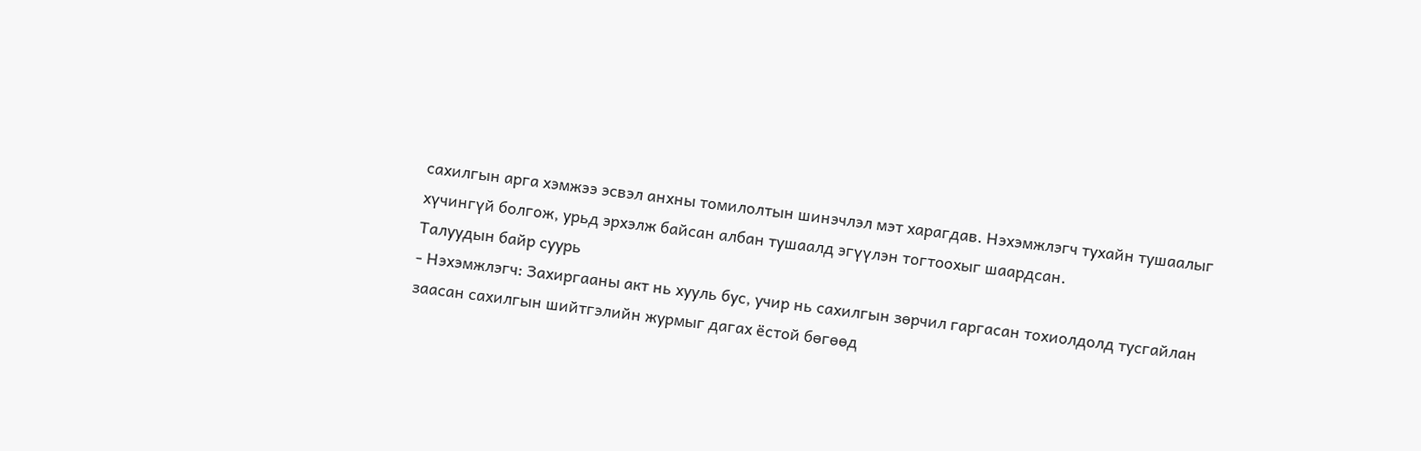сахилгын арга хэмжээ эсвэл анхны томилолтын шинэчлэл мэт харагдав. Нэхэмжлэгч тухайн тушаалыг хүчингүй болгож, урьд эрхэлж байсан албан тушаалд эгүүлэн тогтоохыг шаардсан.
Талуудын байр суурь
- Нэхэмжлэгч: Захиргааны акт нь хууль бус, учир нь сахилгын зөрчил гаргасан тохиолдолд тусгайлан заасан сахилгын шийтгэлийн журмыг дагах ёстой бөгөөд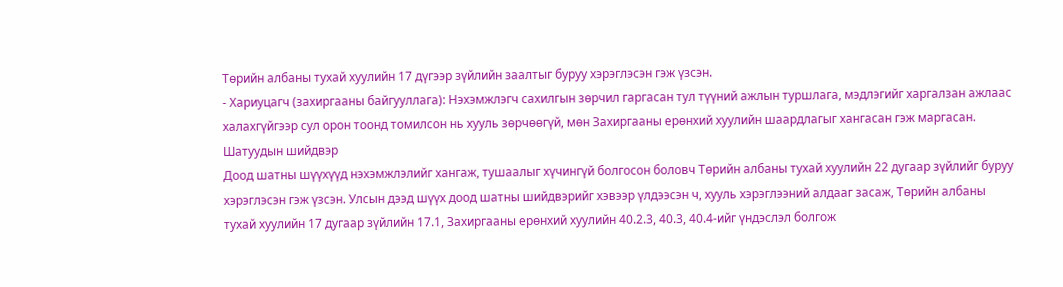Төрийн албаны тухай хуулийн 17 дүгээр зүйлийн заалтыг буруу хэрэглэсэн гэж үзсэн.
- Хариуцагч (захиргааны байгууллага): Нэхэмжлэгч сахилгын зөрчил гаргасан тул түүний ажлын туршлага, мэдлэгийг харгалзан ажлаас халахгүйгээр сул орон тоонд томилсон нь хууль зөрчөөгүй, мөн Захиргааны ерөнхий хуулийн шаардлагыг хангасан гэж маргасан.
Шатуудын шийдвэр
Доод шатны шүүхүүд нэхэмжлэлийг хангаж, тушаалыг хүчингүй болгосон боловч Төрийн албаны тухай хуулийн 22 дугаар зүйлийг буруу хэрэглэсэн гэж үзсэн. Улсын дээд шүүх доод шатны шийдвэрийг хэвээр үлдээсэн ч, хууль хэрэглээний алдааг засаж, Төрийн албаны тухай хуулийн 17 дугаар зүйлийн 17.1, Захиргааны ерөнхий хуулийн 40.2.3, 40.3, 40.4-ийг үндэслэл болгож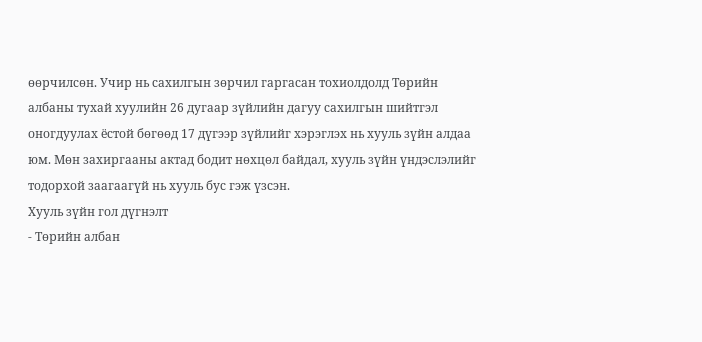өөрчилсөн. Учир нь сахилгын зөрчил гаргасан тохиолдолд Төрийн албаны тухай хуулийн 26 дугаар зүйлийн дагуу сахилгын шийтгэл оногдуулах ёстой бөгөөд 17 дүгээр зүйлийг хэрэглэх нь хууль зүйн алдаа юм. Мөн захиргааны актад бодит нөхцөл байдал, хууль зүйн үндэслэлийг тодорхой заагаагүй нь хууль бус гэж үзсэн.
Хууль зүйн гол дүгнэлт
- Төрийн албан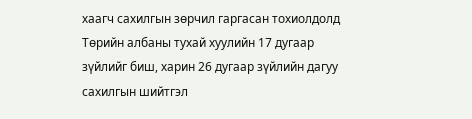хаагч сахилгын зөрчил гаргасан тохиолдолд Төрийн албаны тухай хуулийн 17 дугаар зүйлийг биш, харин 26 дугаар зүйлийн дагуу сахилгын шийтгэл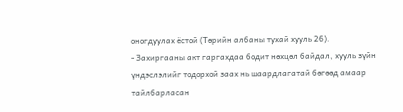оногдуулах ёстой (Төрийн албаны тухай хууль 26).
- Захиргааны акт гаргахдаа бодит нөхцөл байдал, хууль зүйн үндэслэлийг тодорхой заах нь шаардлагатай бөгөөд амаар тайлбарласан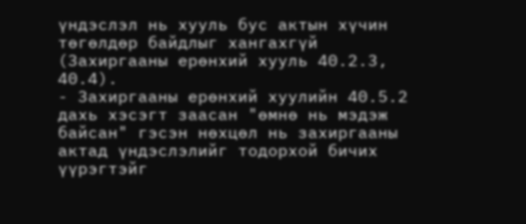үндэслэл нь хууль бус актын хүчин төгөлдөр байдлыг хангахгүй (Захиргааны ерөнхий хууль 40.2.3, 40.4).
- Захиргааны ерөнхий хуулийн 40.5.2 дахь хэсэгт заасан "өмнө нь мэдэж байсан" гэсэн нөхцөл нь захиргааны актад үндэслэлийг тодорхой бичих үүрэгтэйг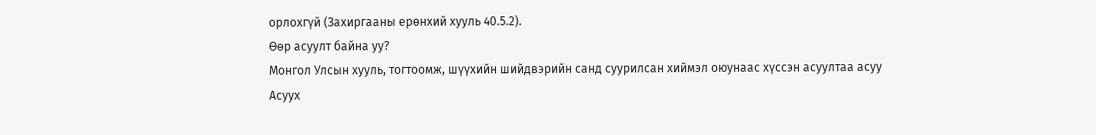орлохгүй (Захиргааны ерөнхий хууль 40.5.2).
Өөр асуулт байна уу?
Монгол Улсын хууль, тогтоомж, шүүхийн шийдвэрийн санд суурилсан хиймэл оюунаас хүссэн асуултаа асуу
Асуух